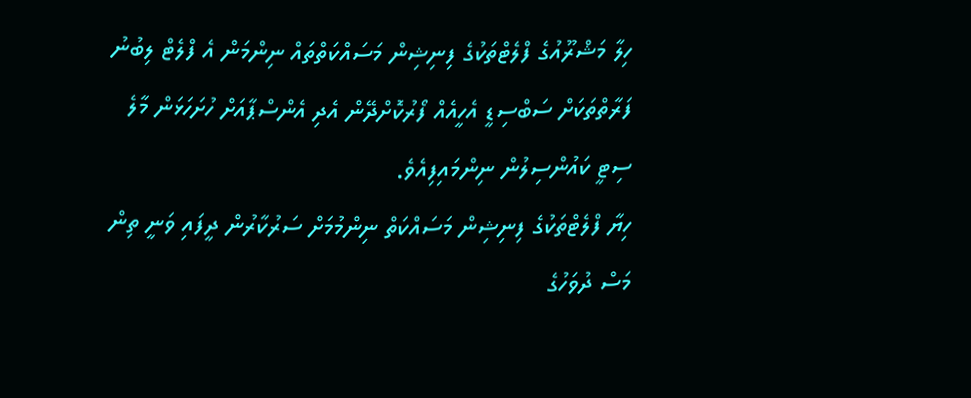ހިލާ މަޝްރޫއުގެ ފްލެޓްތަކުގެ ފިނިޝިން މަސައްކަތްތައް ނިންމަން އެ ފްލެޓް ލިބުނު ފަރާތްތަކަށް ސަބްސިޑީ އެހީއެއް ފޯރުކޮށްދޭން އެދި އެންސްޕާއަށް ހުށަހަޅަން މާލެ ސިޓީ ކައުންސިލުން ނިންމައިފިއެވެ.
ހިޔާ ފްލެޓްތަކުގެ ފިނިޝިން މަސައްކަތް ނިންމުމަށް ސަރުކާރުން ދީފައި ވަނީ ތިން މަސް ދުވަހުގެ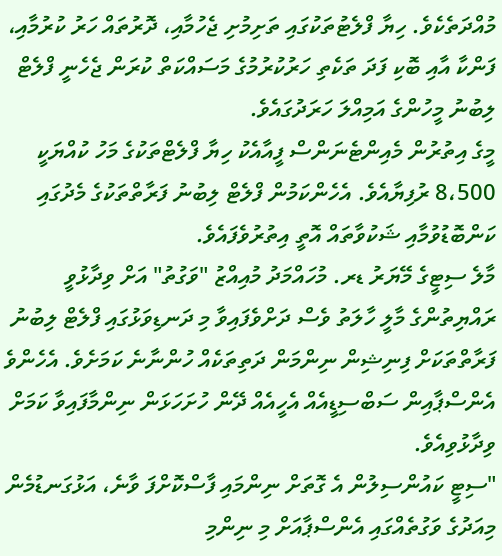މުއްދަތެކެވެ. ހިޔާ ފްލެޓުތަކުގައި ތަށިމުށި ޖެހުމާއި، ދޮރުތައް ހަރު ކުރުމާއި، ފަންކާ އާއި ބޮކި ފަދަ ތަކެތި ހަރުކުރުމުގެ މަސައްކަތް ކުރަން ޖެހެނީ ފްލެޓް ލިބުނު މީހުންގެ އަމިއްލަ ހަރަދުގައެވެ.
މީގެ އިތުރުން މެއިންޓެނަންސް ފީއާއެކު ހިޔާ ފްލެޓްތަކުގެ މަހު ކުއްޔަކީ 8،500 ރުފިޔާއެވެ. އެހެންކަމުން ފްލެޓް ލިބުނު ފަރާތްތަކުގެ މެދުގައި ކަންބޮޑުވުމާއި ޝަކުވާތައް އޮތީ އިތުރުވެފައެވެ.
މާލެ ސިޓީގެ މޭޔަރު ޑރ. މުހައްމަދު މުއިއްޒު "ވަގުތު" އަށް ވިދާޅުވީ ރައްޔިތުންގެ މާލީ ހާލަތު ވެސް ދަށްވެފައިވާ މި ދަނޑިވަޅުގައި ފްލެޓް ލިބުނު ފަރާތްތަކަށް ފިނިޝިން ނިންމަން ދަތިތަކެއް ހުންނާނެ ކަމަށެވެ. އެހެންވެ އެންސްޕާއިން ސަބްސިޑީއެއް އެހީއެއް ދޭން ހުށަހަޅަން ނިންމާފައިވާ ކަމަށް ވިދާޅުވިއެވެ.
"ސިޓީ ކައުންސިލުން އެ ގޮތަށް ނިންމައި ފާސްކޮށްފަ ވާނެ، އަޅުގަނޑުމެން މިއަދުގެ ވަގުތެއްގައި އެންސްޕާއަށް މި ނިންމި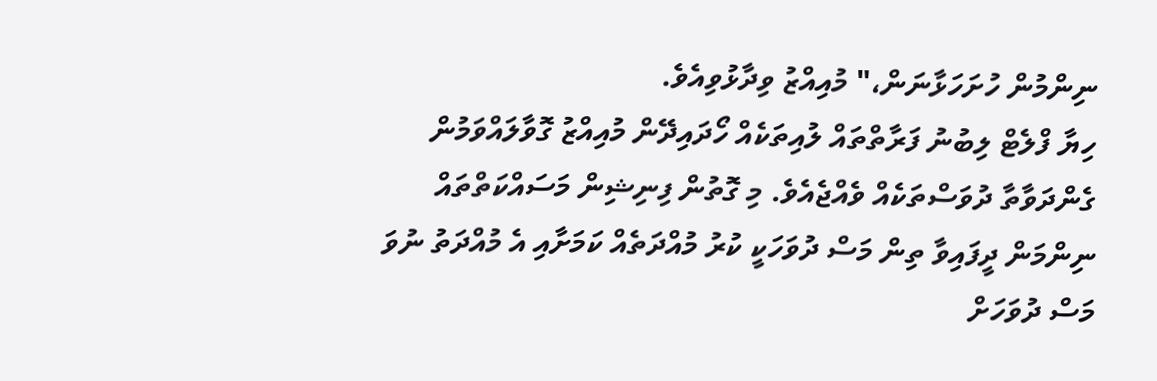ނިންމުން ހުށަހަޅާނަން،" މުއިއްޒު ވިދާޅުވިއެވެ.
ހިޔާ ފްލެޓް ލިބުނު ފަރާތްތައް ލުއިތަކެއް ހޯދައިދޭން މުއިއްޒު ގޮވާލައްވަމުން ގެންދަވާތާ ދުވަސްތަކެއް ވެއްޖެއެވެ. މި ގޮތުން ފިނިޝިން މަސައްކަތްތައް ނިންމަން ދީފައިވާ ތިން މަސް ދުވަހަކީ ކުރު މުއްދަތެއް ކަމަށާއި އެ މުއްދަތު ނުވަ މަސް ދުވަހަށް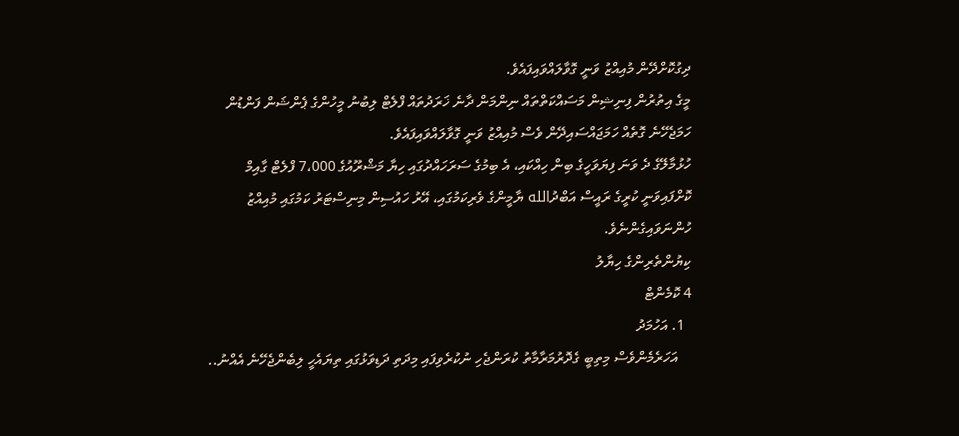ދިގުކޮށްދޭން މުއިއްޒު ވަނީ ގޮވާލައްވައިފައެވެ.
މީގެ އިތުރުން ފިނިޝިން މަސައްކަތްތައް ނިންމަން ދާނެ ޚަރަދުތައް ފްލެޓް ލިބުނު މީހުންގެ ޕެންޝަން ފަންޑުން ހަމަޖެހޭނެ ގޮތެއް ހަމަޖައްސައިދޭން ވެސް މުއިއްޒު ވަނީ ގޮވާލައްވައިފައެވެ.
ހުޅުމާލޭގެ ދެ ވަނަ ފިޔަވަހީގެ ބިން ހިއްކައި، އެ ބިމުގެ ސަރަހައްދުގައި ހިޔާ މަޝްރޫއުގެ 7،000 ފްލެޓް ގާއިމް ކޮށްފައިވަނީ ކުރީގެ ރައީސް އަބްދުالله ޔާމީންގެ ވެރިކަމުގައި، އޭރު ހައުސިން މިނިސްޓަރު ކަމުގައި މުއިއްޒު ހުންނަވައިގެންނެވެ.
ކިޔުންތެރިންގެ ހިޔާލު
4 ކޮމެންޓް
  1. އަހުމަދު
    އަހަރެމެންވެސް މިތިބީ ގެދޮރުމަރާމާތު ކުރަންޖެހި ނުކުރެވިފައި މިދަތި ދަޑިވަޅުގައި ތިޔައެހީ ލިބެންޖެހޭނެ އެއްނު..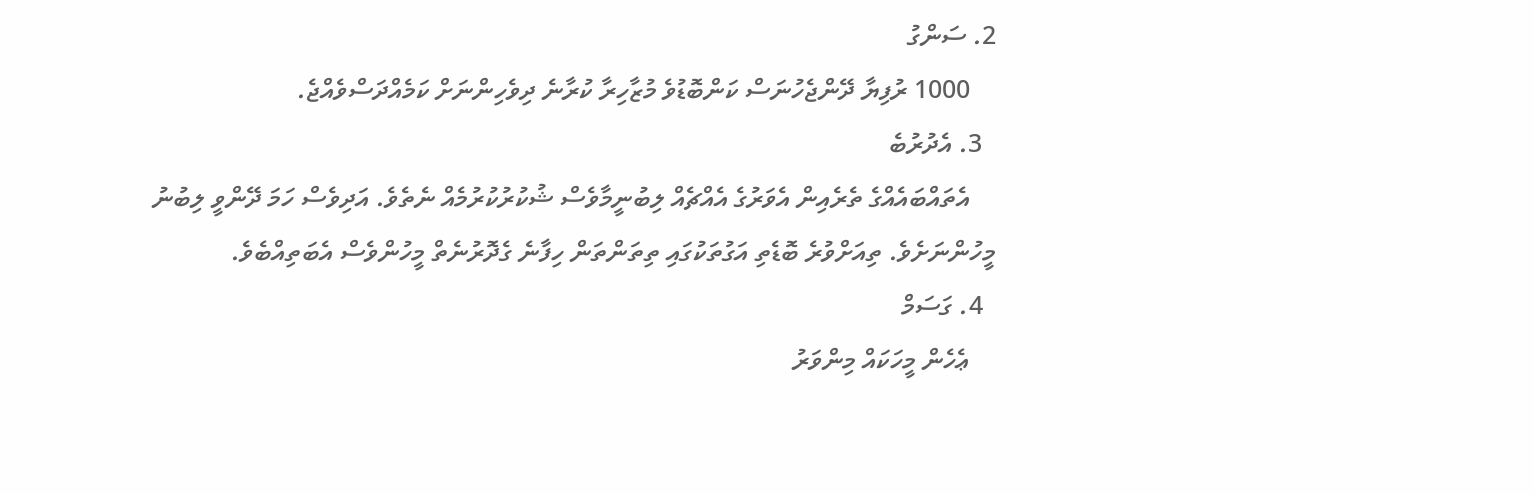2. ސަންގު
    1000 ރުފިޔާ ދޭންޖެހުނަސް ކަންބޮޑުވެ މުޒާހިރާ ކުރާނެ ދިވެހިންނަށް ކަމެއްދަސްވެއްޖެ.
  3. އެދުރުބެ
    އެތައްބައެއްގެ ތެރެއިން އެވަރުގެ އެއްޗެއް ލިބުނީމާވެސް ޝުކުރުކުރުމެއް ނެތެވެ. އަދިވެސް ހަމަ ދޭންވީ ލިބުނު މީހުންނަށެވެ. ތިއަށްވުރެ ބޮޑެތި އަގުތަކުގައި ތިތަންތަން ހިފާނެ ގެދޮރުނެތް މީހުންވެސް އެބަތިއްބެވެ.
  4. ގަސަމް
    ޢެހެން މީހަކައް މިންވަރު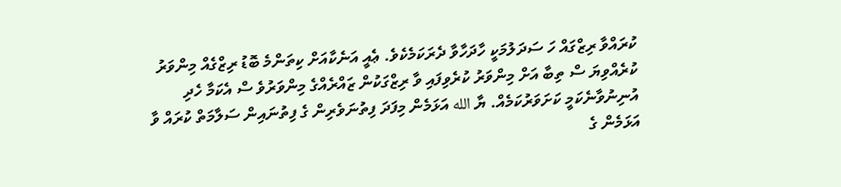ކުރައްވާ ރިޒްގައް ހަ ސަދަލުމަކީ ހާދަހާވާ ދެރަކަމެކެވެ. ޢެއީ އަނެކާއަށް ކިތަންމެ ބޮޑު ރިޒްގެއް މިންވަރު ކުރެއްވިޔަ ސް ތިބާ އަށް މިންވަރު ކުރެވިފައި ވާ ރިޒްގަކުން ޒައްރެއްގެ މިންވަރުވެ ސް އެކަމާ ހެދި އުނިނުވާނެކަމީ ކަށަވަރުކަމެއް. ޔާ الله އަޅަމެން މިފަދަ ފިތުނަވެރިން ގެ ފިތުނައިން ސަލާމަތް ކުރައް ވާ އަޅަމެން ގެ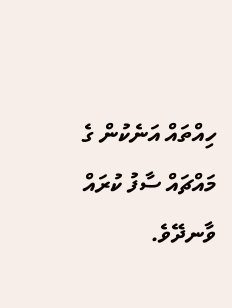ހިއްތައް އަނެކުން ގެ މައްޗައް ސާފު ކުރައް ވާނދޭވެ.